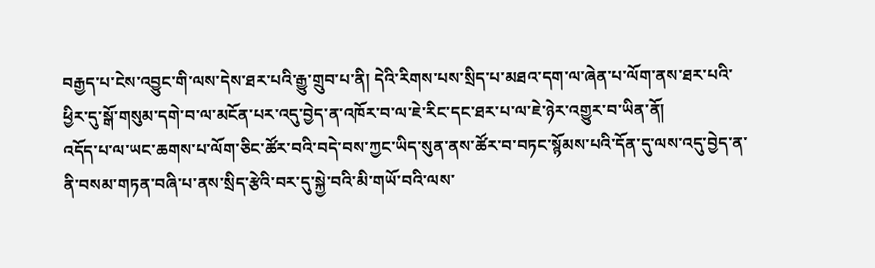བརྒྱད་པ་ངེས་འབྱུང་གི་ལས་དེས་ཐར་པའི་རྒྱུ་གྲུབ་པ་ནི། དེའི་རིགས་པས་སྲིད་པ་མཐའ་དག་ལ་ཞེན་པ་ལོག་ནས་ཐར་པའི་ཕྱིར་དུ་སྒོ་གསུམ་དགེ་བ་ལ་མངོན་པར་འདུ་བྱེད་ན་འཁོར་བ་ལ་ཇེ་རིང་དང་ཐར་པ་ལ་ཇེ་ཉེར་འགྱུར་བ་ཡིན་ནོ།
འདོད་པ་ལ་ཡང་ཆགས་པ་ལོག་ཅིང་ཚོར་བའི་བདེ་བས་ཀྱང་ཡིད་སུན་ནས་ཚོར་བ་བཏང་སྙོམས་པའི་དོན་དུ་ལས་འདུ་བྱེད་ན་ནི་བསམ་གཏན་བཞི་པ་ནས་སྲིད་རྩེའི་བར་དུ་སྐྱེ་བའི་མི་གཡོ་བའི་ལས་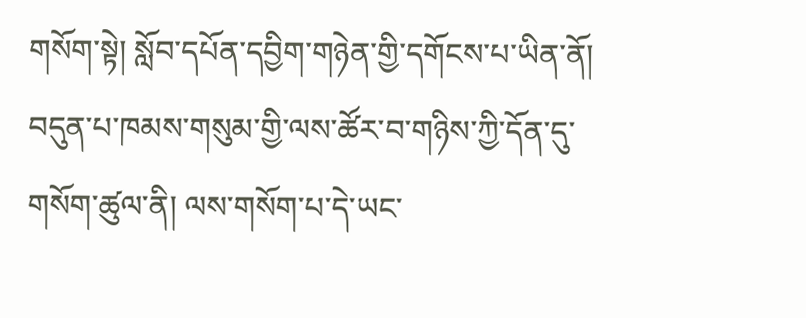གསོག་སྟེ། སློབ་དཔོན་དབྱིག་གཉེན་གྱི་དགོངས་པ་ཡིན་ནོ།
བདུན་པ་ཁམས་གསུམ་གྱི་ལས་ཚོར་བ་གཉིས་ཀྱི་དོན་དུ་གསོག་ཚུལ་ནི། ལས་གསོག་པ་དེ་ཡང་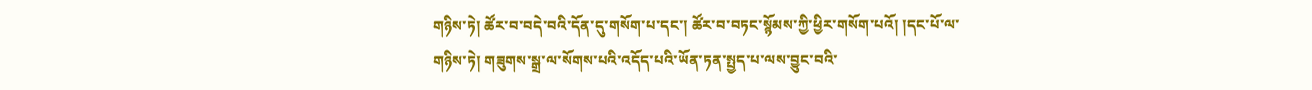གཉིས་ཏེ། ཚོར་བ་བདེ་བའི་དོན་དུ་གསོག་པ་དང་། ཚོར་བ་བཏང་སྙོམས་ཀྱི་ཕྱིར་གསོག་པའོ། །དང་པོ་ལ་གཉིས་ཏེ། གཟུགས་སྒྲ་ལ་སོགས་པའི་འདོད་པའི་ཡོན་ཏན་སྤྱད་པ་ལས་བྱུང་བའི་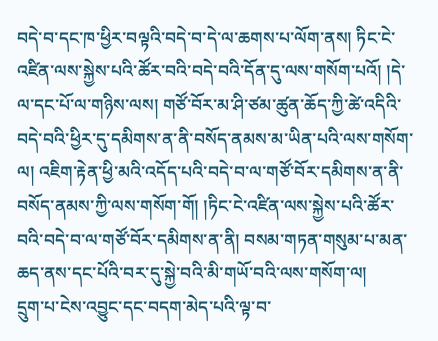བདེ་བ་དང་ཁ་ཕྱིར་བལྟའི་བདེ་བ་དེ་ལ་ཆགས་པ་ལོག་ནས། ཏིང་ངེ་འཛིན་ལས་སྐྱེས་པའི་ཚོར་བའི་བདེ་བའི་དོན་དུ་ལས་གསོག་པའོ། །དེ་ལ་དང་པོ་ལ་གཉིས་ལས། གཙོ་བོར་མ་ཤི་ཙམ་ཚུན་ཆོད་ཀྱི་ཚེ་འདིའི་བདེ་བའི་ཕྱིར་དུ་དམིགས་ན་ནི་བསོད་ནམས་མ་ཡིན་པའི་ལས་གསོག་ལ། འཇིག་རྟེན་ཕྱི་མའི་འདོད་པའི་བདེ་བ་ལ་གཙོ་བོར་དམིགས་ན་ནི་བསོད་ནམས་ཀྱི་ལས་གསོག་གོ། །ཏིང་ངེ་འཛིན་ལས་སྐྱེས་པའི་ཚོར་བའི་བདེ་བ་ལ་གཙོ་བོར་དམིགས་ན་ནི། བསམ་གཏན་གསུམ་པ་མན་ཆད་ནས་དང་པོའི་བར་དུ་སྐྱེ་བའི་མི་གཡོ་བའི་ལས་གསོག་ལ།
དྲུག་པ་ངེས་འབྱུང་དང་བདག་མེད་པའི་ལྟ་བ་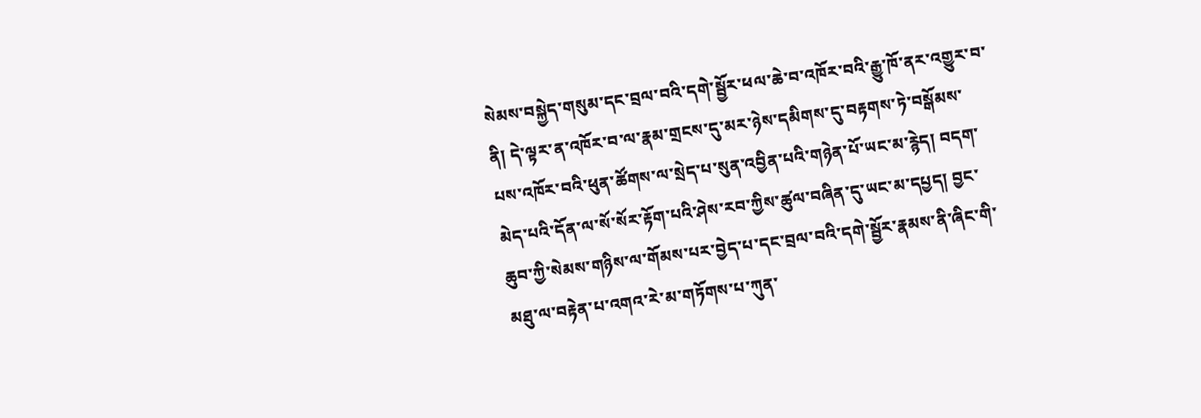སེམས་བསྐྱེད་གསུམ་དང་བྲལ་བའི་དགེ་སྦྱོར་ཕལ་ཆེ་བ་འཁོར་བའི་རྒྱུ་ཁོ་ནར་འགྱུར་བ་ནི། དེ་ལྟར་ན་འཁོར་བ་ལ་རྣམ་གྲངས་དུ་མར་ཉེས་དམིགས་དུ་བརྟགས་ཏེ་བསྒོམས་པས་འཁོར་བའི་ཕུན་ཚོགས་ལ་སྲེད་པ་སུན་འབྱིན་པའི་གཉེན་པོ་ཡང་མ་རྙེད། བདག་མེད་པའི་དོན་ལ་སོ་སོར་རྟོག་པའི་ཤེས་རབ་ཀྱིས་ཚུལ་བཞིན་དུ་ཡང་མ་དཔྱད། བྱང་ཆུབ་ཀྱི་སེམས་གཉིས་ལ་གོམས་པར་བྱེད་པ་དང་བྲལ་བའི་དགེ་སྦྱོར་རྣམས་ནི་ཞིང་གི་མཐུ་ལ་བརྟེན་པ་འགའ་རེ་མ་གཏོགས་པ་ཀུན་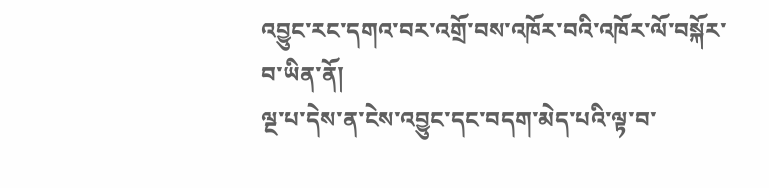འབྱུང་རང་དགའ་བར་འགྲོ་བས་འཁོར་བའི་འཁོར་ལོ་བསྐོར་བ་ཡིན་ནོ།
ལྔ་པ་དེས་ན་ངེས་འབྱུང་དང་བདག་མེད་པའི་ལྟ་བ་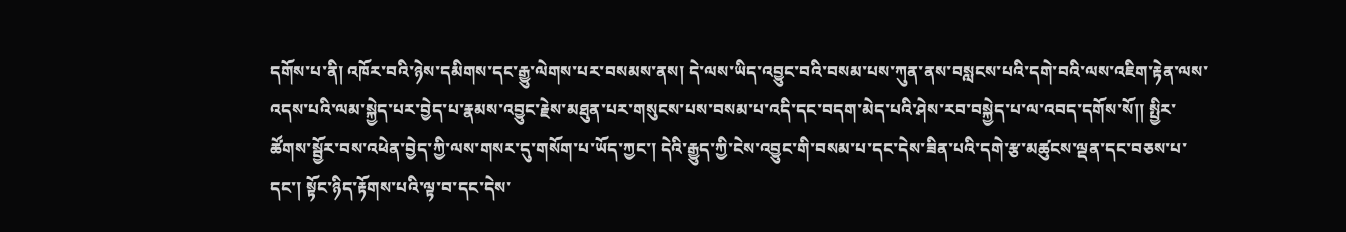དགོས་པ་ནི། འཁོར་བའི་ཉེས་དམིགས་དང་རྒྱུ་ལེགས་པར་བསམས་ནས། དེ་ལས་ཡིད་འབྱུང་བའི་བསམ་པས་ཀུན་ནས་བསླངས་པའི་དགེ་བའི་ལས་འཇིག་རྟེན་ལས་འདས་པའི་ལམ་སྐྱེད་པར་བྱེད་པ་རྣམས་འབྱུང་རྗེས་མཐུན་པར་གསུངས་པས་བསམ་པ་འདི་དང་བདག་མེད་པའི་ཤེས་རབ་བསྐྱེད་པ་ལ་འབད་དགོས་སོ།། སྤྱིར་ཚོགས་སྦྱོར་བས་འཕེན་བྱེད་ཀྱི་ལས་གསར་དུ་གསོག་པ་ཡོད་ཀྱང་། དེའི་རྒྱུད་ཀྱི་ངེས་འབྱུང་གི་བསམ་པ་དང་དེས་ཟིན་པའི་དགེ་རྩ་མཚུངས་ལྡན་དང་བཅས་པ་དང་། སྟོང་ཉིད་རྟོགས་པའི་ལྟ་བ་དང་དེས་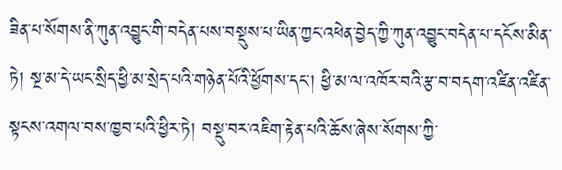ཟིན་པ་སོགས་ནི་ཀུན་འབྱུང་གི་བདེན་པས་བསྡུས་པ་ཡིན་ཀྱང་འཕེན་བྱེད་ཀྱི་ཀུན་འབྱུང་བདེན་པ་དངོས་མིན་ཏེ། སྔ་མ་དེ་ཡང་སྲིད་ཕྱི་མ་སྲེད་པའི་གཉེན་པོའི་ཕྱོགས་དང་། ཕྱི་མ་ལ་འཁོར་བའི་རྩ་བ་བདག་འཛིན་འཛིན་སྟངས་འགལ་བས་ཁྱབ་པའི་ཕྱིར་ཏེ། བསྡུ་བར་འཇིག་རྟེན་པའི་ཆོས་ཞེས་སོགས་ཀྱི་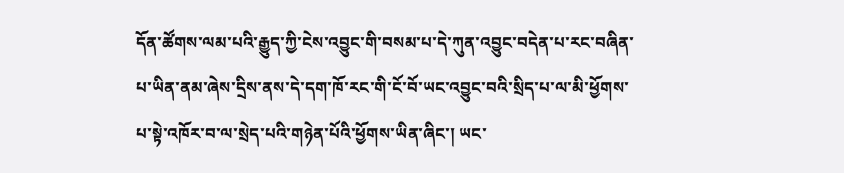དོན་ཚོགས་ལམ་པའི་རྒྱུད་ཀྱི་ངེས་འབྱུང་གི་བསམ་པ་དེ་ཀུན་འབྱུང་བདེན་པ་རང་བཞིན་པ་ཡིན་ནམ་ཞེས་དྲིས་ནས་དེ་དག་ཁོ་རང་གི་ངོ་བོ་ཡང་འབྱུང་བའི་སྲིད་པ་ལ་མི་ཕྱོགས་པ་སྟེ་འཁོར་བ་ལ་སྲེད་པའི་གཉེན་པོའི་ཕྱོགས་ཡིན་ཞིང་། ཡང་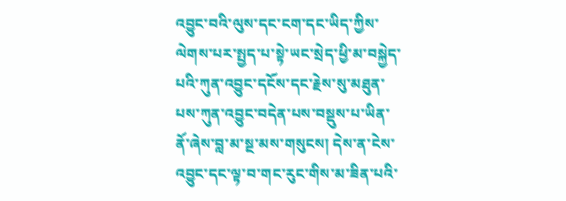འབྱུང་བའི་ལུས་དང་ངག་དང་ཡིད་ཀྱིས་ལེགས་པར་སྤྱད་པ་སྟེ་ཡང་སྲེད་ཕྱི་མ་བསྐྱེད་པའི་ཀུན་འབྱུང་དངོས་དང་རྗེས་སུ་མཐུན་པས་ཀུན་འབྱུང་བདེན་པས་བསྡུས་པ་ཡིན་ནོ་ཞེས་བླ་མ་སྔ་མས་གསུངས། དེས་ན་ངེས་འབྱུང་དང་ལྟ་བ་གང་རུང་གིས་མ་ཟིན་པའི་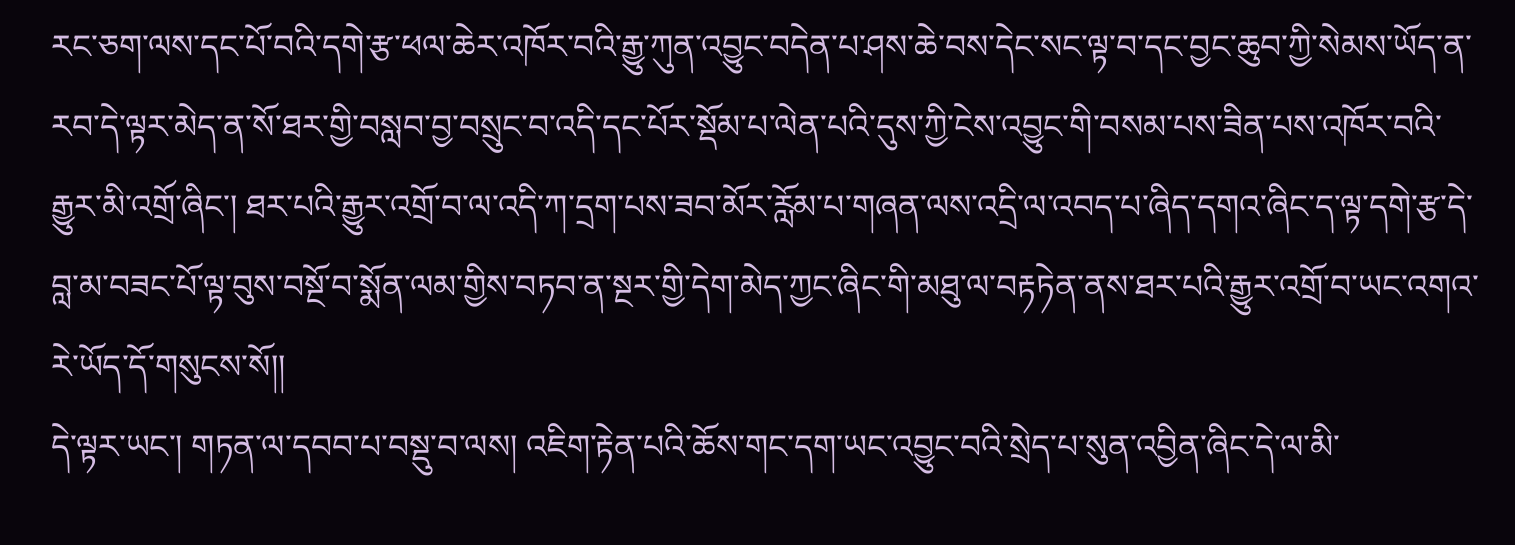རང་ཅག་ལས་དང་པོ་བའི་དགེ་རྩ་ཕལ་ཆེར་འཁོར་བའི་རྒྱུ་ཀུན་འབྱུང་བདེན་པ་ཤས་ཆེ་བས་དེང་སང་ལྟ་བ་དང་བྱང་ཆུབ་ཀྱི་སེམས་ཡོད་ན་རབ་དེ་ལྟར་མེད་ན་སོ་ཐར་གྱི་བསླབ་བྱ་བསྲུང་བ་འདི་དང་པོར་སྡོམ་པ་ལེན་པའི་དུས་ཀྱི་ངེས་འབྱུང་གི་བསམ་པས་ཟིན་པས་འཁོར་བའི་རྒྱུར་མི་འགྲོ་ཞིང་། ཐར་པའི་རྒྱུར་འགྲོ་བ་ལ་འདི་ཀ་དྲག་པས་ཟབ་མོར་རློམ་པ་གཞན་ལས་འདྲི་ལ་འབད་པ་ཞིད་དགའ་ཞིང་ད་ལྟ་དགེ་རྩ་དེ་བླ་མ་བཟང་པོ་ལྟ་བུས་བསྔོ་བ་སྨོན་ལམ་གྱིས་བཏབ་ན་སྔར་གྱི་དེག་མེད་ཀྱང་ཞིང་གི་མཐུ་ལ་བརྟཏེན་ནས་ཐར་པའི་རྒྱུར་འགྲོ་བ་ཡང་འགའ་རེ་ཡོད་དོ་གསུངས་སོ།།
དེ་ལྟར་ཡང་། གཏན་ལ་དབབ་པ་བསྡུ་བ་ལས། འཇིག་རྟེན་པའི་ཆོས་གང་དག་ཡང་འབྱུང་བའི་སྲེད་པ་སུན་འབྱིན་ཞིང་དེ་ལ་མི་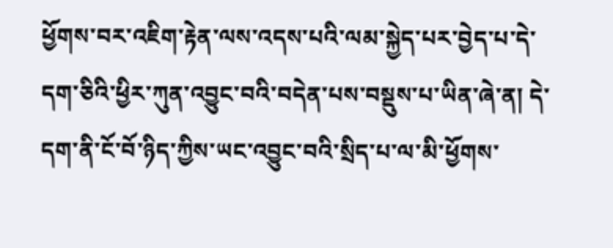ཕྱོགས་བར་འཇིག་རྟེན་ལས་འདས་པའི་ལམ་སྐྱེད་པར་བྱེད་པ་དེ་དག་ཅིའི་ཕྱིར་ཀུན་འབྱུང་བའི་བདེན་པས་བསྡུས་པ་ཡིན་ཞེ་ན། དེ་དག་ནི་ངོ་བོ་ཉིད་ཀྱིས་ཡང་འབྱུང་བའི་སྲིད་པ་ལ་མི་ཕྱོགས་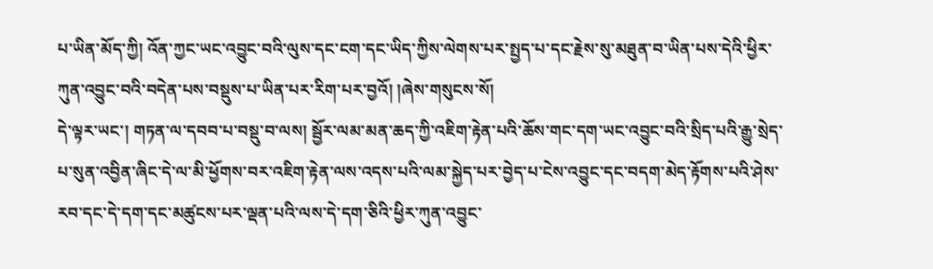པ་ཡིན་མོད་ཀྱི། འོན་ཀྱང་ཡང་འབྱུང་བའི་ལུས་དང་ངག་དང་ཡིད་ཀྱིས་ལེགས་པར་སྤྱད་པ་དང་རྗེས་སུ་མཐུན་བ་ཡིན་པས་དེའི་ཕྱིར་ཀུན་འབྱུང་བའི་བདེན་པས་བསྡུས་པ་ཡིན་པར་རིག་པར་བྱའོ། །ཞེས་གསུངས་སོ།
དེ་ལྟར་ཡང་། གཏན་ལ་དབབ་པ་བསྡུ་བ་ལས། སྦྱོར་ལམ་མན་ཆད་ཀྱི་འཇིག་རྟེན་པའི་ཆོས་གང་དག་ཡང་འབྱུང་བའི་སྲིད་པའི་རྒྱུ་སྲེད་པ་སུན་འབྱིན་ཞིང་དེ་ལ་མི་ཕྱོགས་བར་འཇིག་རྟེན་ལས་འདས་པའི་ལམ་སྐྱེད་པར་བྱེད་པ་ངེས་འབྱུང་དང་བདག་མེད་རྟོགས་པའི་ཤེས་རབ་དང་དེ་དག་དང་མཚུངས་པར་ལྡན་པའི་ལས་དེ་དག་ཅིའི་ཕྱིར་ཀུན་འབྱུང་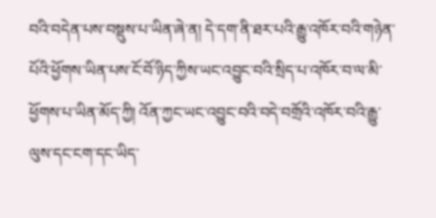བའི་བདེན་པས་བསྡུས་པ་ཡིན་ཞེ་ན། དེ་དག་ནི་ཐར་པའི་རྒྱུ་འཁོར་བའི་གཉེན་པོའི་ཕྱོགས་ཡིན་པས་ངོ་བོ་ཉིད་ཀྱིས་ཡང་འབྱུང་བའི་སྲིད་པ་འཁོར་བ་ལ་མི་ཕྱོགས་པ་ཡིན་མོད་ཀྱི། འོན་ཀྱང་ཡང་འབྱུང་བའི་བདེ་བགྲོའི་འཁོར་བའི་རྒྱུ་ལུས་དང་ངག་དང་ཡིད་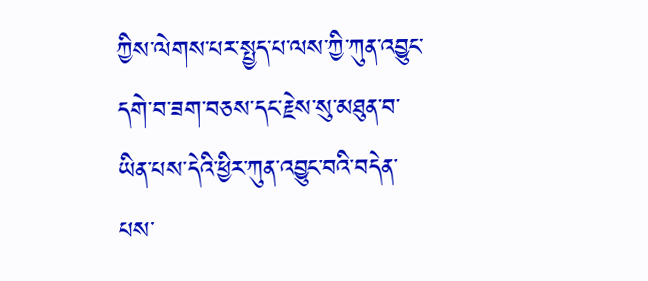ཀྱིས་ལེགས་པར་སྤྱད་པ་ལས་ཀྱི་ཀུན་འབྱུང་དགེ་བ་ཟག་བཅས་དང་རྗེས་སུ་མཐུན་བ་ཡིན་པས་དེའི་ཕྱིར་ཀུན་འབྱུང་བའི་བདེན་པས་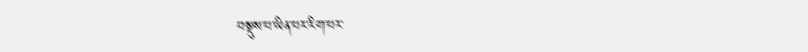བསྡུས་པ་ཡིན་པར་རིག་པར་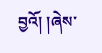བྱའོ། །ཞེས་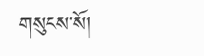གསུངས་སོ།